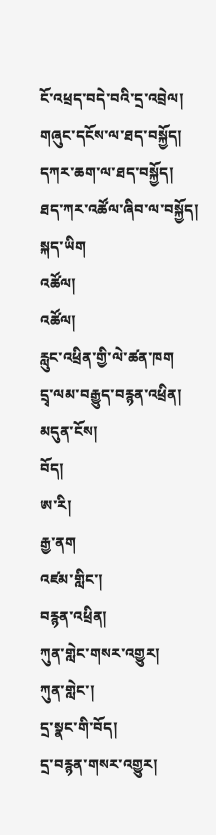ངོ་འཕྲད་བདེ་བའི་དྲ་འབྲེལ།
གཞུང་དངོས་ལ་ཐད་བསྐྱོད།
དཀར་ཆག་ལ་ཐད་བསྐྱོད།
ཐད་ཀར་འཚོལ་ཞིབ་ལ་བསྐྱོད།
སྐད་ཡིག
འཚོལ།
འཚོལ།
རླུང་འཕྲིན་གྱི་ལེ་ཚན་ཁག
དྲྭ་ལམ་བརྒྱུད་བརྙན་འཕྲིན།
མདུན་ངོས།
བོད།
ཨ་རི།
རྒྱ་ནག
འཛམ་གླིང་།
བརྙན་འཕྲིན།
ཀུན་གླེང་གསར་འགྱུར།
ཀུན་གླེང་།
དྲ་སྣང་གི་བོད།
དྲ་བརྙན་གསར་འགྱུར།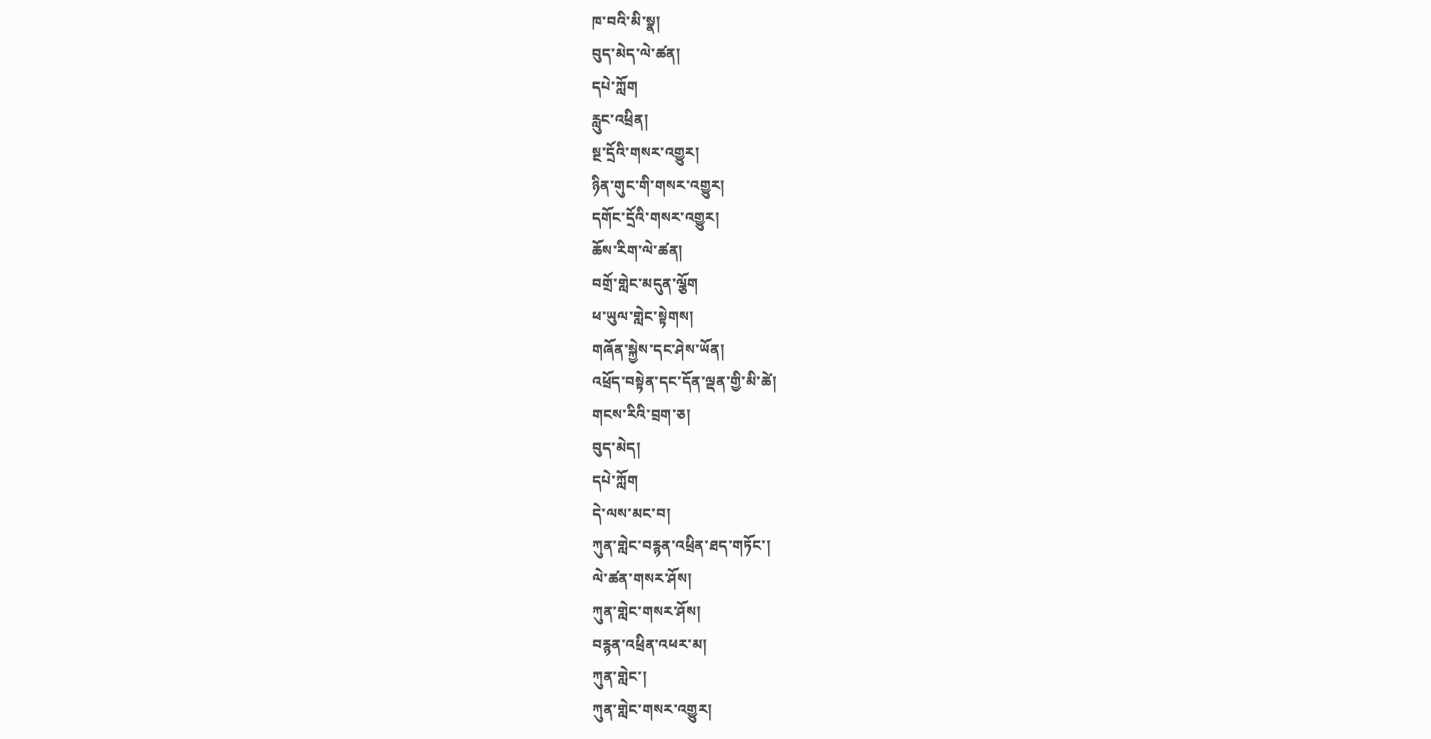ཁ་བའི་མི་སྣ།
བུད་མེད་ལེ་ཚན།
དཔེ་ཀློག
རླུང་འཕྲིན།
སྔ་དྲོའི་གསར་འགྱུར།
ཉིན་གུང་གི་གསར་འགྱུར།
དགོང་དྲོའི་གསར་འགྱུར།
ཆོས་རིག་ལེ་ཚན།
བགྲོ་གླེང་མདུན་ལྕོག
ཕ་ཡུལ་གླེང་སྟེགས།
གཞོན་སྐྱེས་དང་ཤེས་ཡོན།
འཕྲོད་བསྟེན་དང་དོན་ལྡན་གྱི་མི་ཚེ།
གངས་རིའི་བྲག་ཅ།
བུད་མེད།
དཔེ་ཀློག
དེ་ལས་མང་བ།
ཀུན་གླེང་བརྙན་འཕྲིན་ཐད་གཏོང་།
ལེ་ཚན་གསར་ཤོས།
ཀུན་གླེང་གསར་ཤོས།
བརྙན་འཕྲིན་འཕར་མ།
ཀུན་གླེང་།
ཀུན་གླེང་གསར་འགྱུར།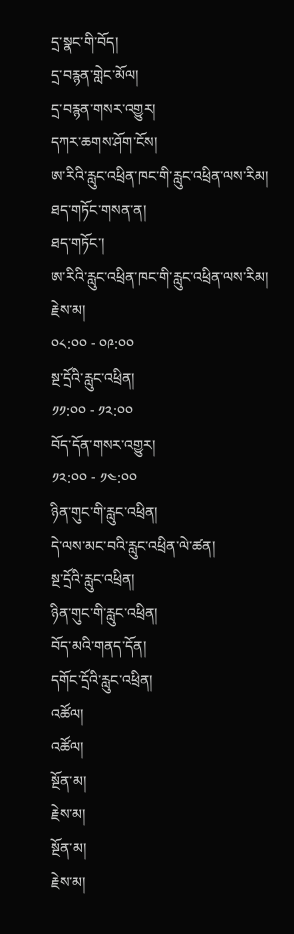དྲ་སྣང་གི་བོད།
དྲ་བརྙན་གླེང་མོལ།
དྲ་བརྙན་གསར་འགྱུར།
དཀར་ཆགས་ཤོག་ངོས།
ཨ་རིའི་རླུང་འཕྲིན་ཁང་གི་རླུང་འཕྲིན་ལས་རིམ།
ཐད་གཏོང་གསན་ན།
ཐད་གཏོང་།
ཨ་རིའི་རླུང་འཕྲིན་ཁང་གི་རླུང་འཕྲིན་ལས་རིམ།
རྗེས་མ།
༠༨:༠༠ - ༠༩:༠༠
སྔ་དྲོའི་རླུང་འཕྲིན།
༡༡:༠༠ - ༡༢:༠༠
བོད་དོན་གསར་འགྱུར།
༡༢:༠༠ - ༡༤:༠༠
ཉིན་གུང་གི་རླུང་འཕྲིན།
དེ་ལས་མང་བའི་རླུང་འཕྲིན་ལེ་ཚན།
སྔ་དྲོའི་རླུང་འཕྲིན།
ཉིན་གུང་གི་རླུང་འཕྲིན།
བོད་མའི་གནད་དོན།
དགོང་དྲོའི་རླུང་འཕྲིན།
འཚོལ།
འཚོལ།
སྔོན་མ།
རྗེས་མ།
སྔོན་མ།
རྗེས་མ།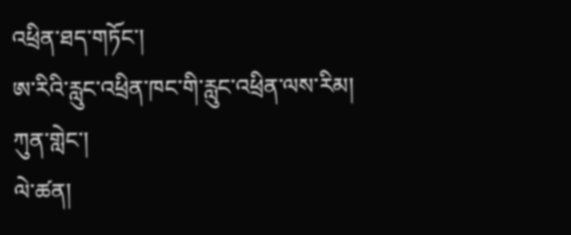འཕྲིན་ཐད་གཏོང་།
ཨ་རིའི་རླུང་འཕྲིན་ཁང་གི་རླུང་འཕྲིན་ལས་རིམ།
ཀུན་གླེང་།
ལེ་ཚན།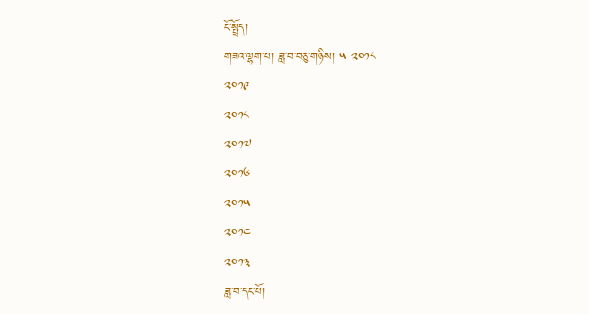ངོ་སྤྲོད།
གཟའ་ལྷག་པ། ཟླ་བ་བཅུ་གཉིས། ༥ ༢༠༡༨
༢༠༡༩
༢༠༡༨
༢༠༡༧
༢༠༡༦
༢༠༡༥
༢༠༡༤
༢༠༡༣
ཟླ་བ་དང་པོ།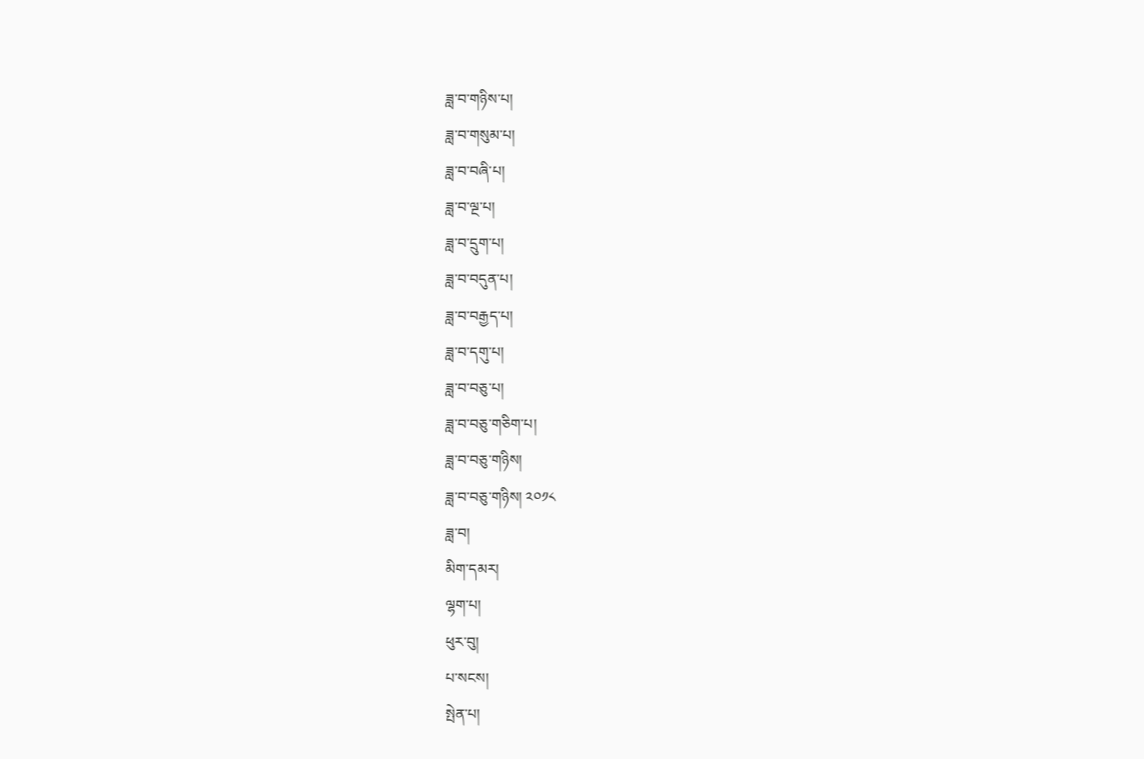ཟླ་བ་གཉིས་པ།
ཟླ་བ་གསུམ་པ།
ཟླ་བ་བཞི་པ།
ཟླ་བ་ལྔ་པ།
ཟླ་བ་དྲུག་པ།
ཟླ་བ་བདུན་པ།
ཟླ་བ་བརྒྱད་པ།
ཟླ་བ་དགུ་པ།
ཟླ་བ་བཅུ་པ།
ཟླ་བ་བཅུ་གཅིག་པ།
ཟླ་བ་བཅུ་གཉིས།
ཟླ་བ་བཅུ་གཉིས། ༢༠༡༨
ཟླ་བ།
མིག་དམར།
ལྷག་པ།
ཕུར་བུ།
པ་སངས།
སྤེན་པ།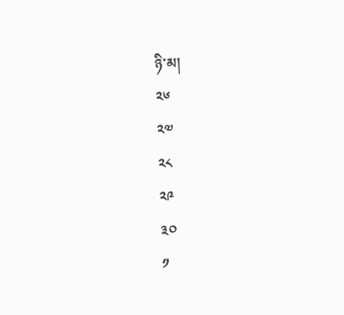ཉི་མ།
༢༦
༢༧
༢༨
༢༩
༣༠
༡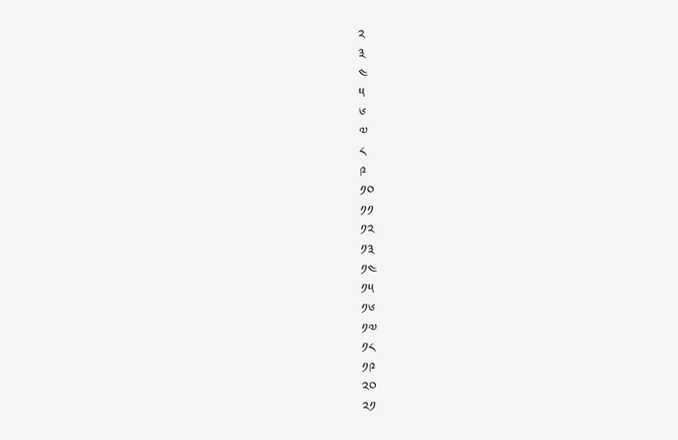༢
༣
༤
༥
༦
༧
༨
༩
༡༠
༡༡
༡༢
༡༣
༡༤
༡༥
༡༦
༡༧
༡༨
༡༩
༢༠
༢༡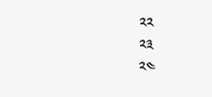༢༢
༢༣
༢༤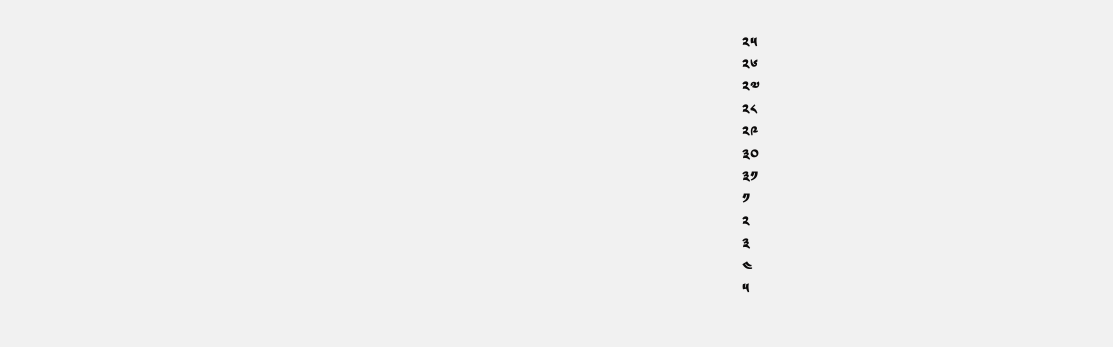༢༥
༢༦
༢༧
༢༨
༢༩
༣༠
༣༡
༡
༢
༣
༤
༥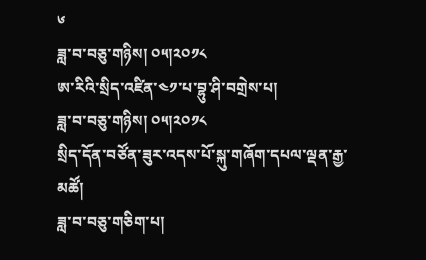༦
ཟླ་བ་བཅུ་གཉིས། ༠༥།༢༠༡༨
ཨ་རིའི་སྲིད་འཛིན་༤༡་པ་བྷུ་ཤི་བགྲེས་པ།
ཟླ་བ་བཅུ་གཉིས། ༠༥།༢༠༡༨
སྲིད་དོན་བཙོན་ཟུར་འདས་པོ་སྐུ་གཞོག་དཔལ་ལྡན་རྒྱ་མཚོ།
ཟླ་བ་བཅུ་གཅིག་པ།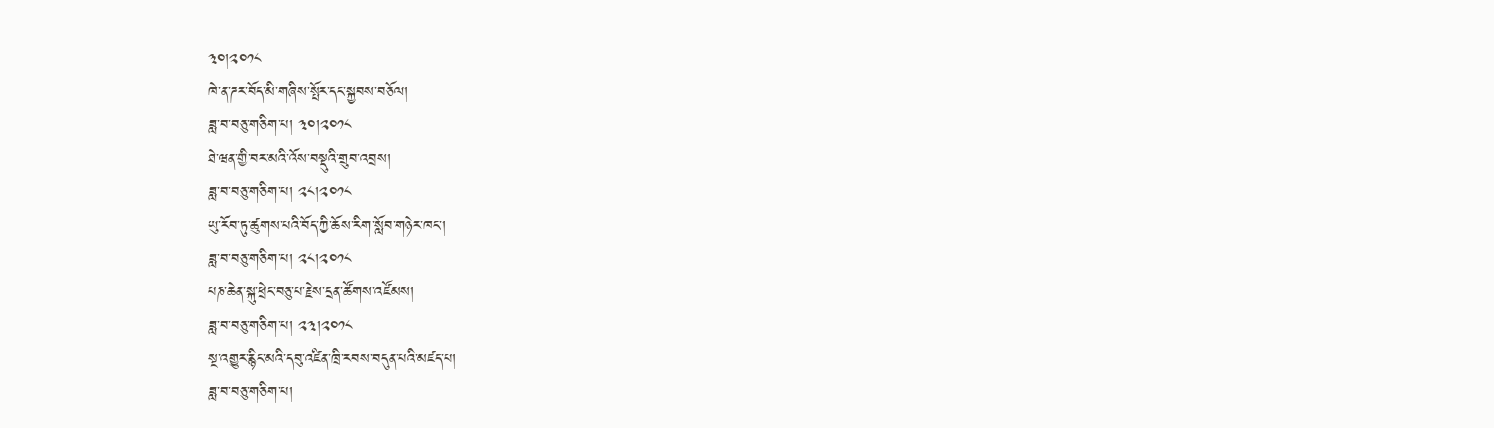༣༠།༢༠༡༨
ཁེ་ན་ཌར་བོད་མི་གཞིས་སྤོར་དང་སྐྱབས་བཅོལ།
ཟླ་བ་བཅུ་གཅིག་པ། ༣༠།༢༠༡༨
ཐེ་ཝན་གྱི་བར་མའི་འོས་བསྡུའི་གྲུབ་འབྲས།
ཟླ་བ་བཅུ་གཅིག་པ། ༢༨།༢༠༡༨
ཡུ་རོབ་ཏུ་ཚུགས་པའི་བོད་ཀྱི་ཆོས་རིག་སློབ་གཉེར་ཁང་།
ཟླ་བ་བཅུ་གཅིག་པ། ༢༨།༢༠༡༨
པཎ་ཆེན་སྐུ་ཕྲེང་བཅུ་པ་རྗེས་དྲན་ཚོགས་འཛོམས།
ཟླ་བ་བཅུ་གཅིག་པ། ༢༣།༢༠༡༨
སྔ་འགྱུར་རྙིང་མའི་དབུ་འཛིན་ཁྲི་རབས་བདུན་པའི་མཛད་པ།
ཟླ་བ་བཅུ་གཅིག་པ།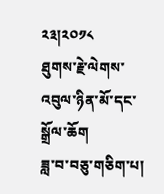༢༣།༢༠༡༨
ཐུགས་རྗེ་ལེགས་འབུལ་ཉིན་མོ་དང་སྒྲོལ་ཆོག
ཟླ་བ་བཅུ་གཅིག་པ།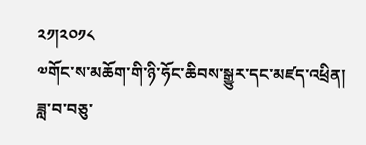༢༡།༢༠༡༨
༧གོང་ས་མཆོག་གི་ཉི་ཧོང་ཆིབས་སྒྱུར་དང་མཛད་འཕྲིན།
ཟླ་བ་བཅུ་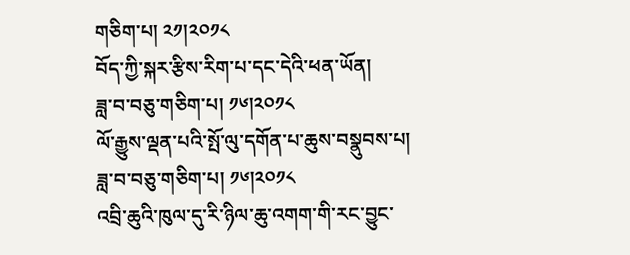གཅིག་པ། ༢༡།༢༠༡༨
བོད་ཀྱི་སྐར་རྩིས་རིག་པ་དང་དེའི་ཕན་ཡོན།
ཟླ་བ་བཅུ་གཅིག་པ། ༡༦།༢༠༡༨
ལོ་རྒྱུས་ལྡན་པའི་སྤོ་ལུ་དགོན་པ་ཆུས་བསྣུབས་པ།
ཟླ་བ་བཅུ་གཅིག་པ། ༡༦།༢༠༡༨
འབྲི་ཆུའི་ཁུལ་དུ་རི་ཉིལ་ཆུ་འགག་གི་རང་བྱུང་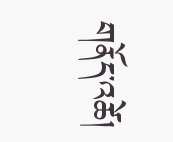གནོད་འཚེ།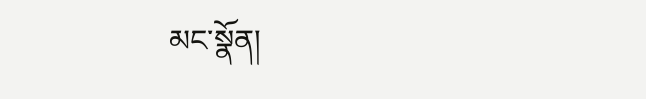མང་སྣོན།